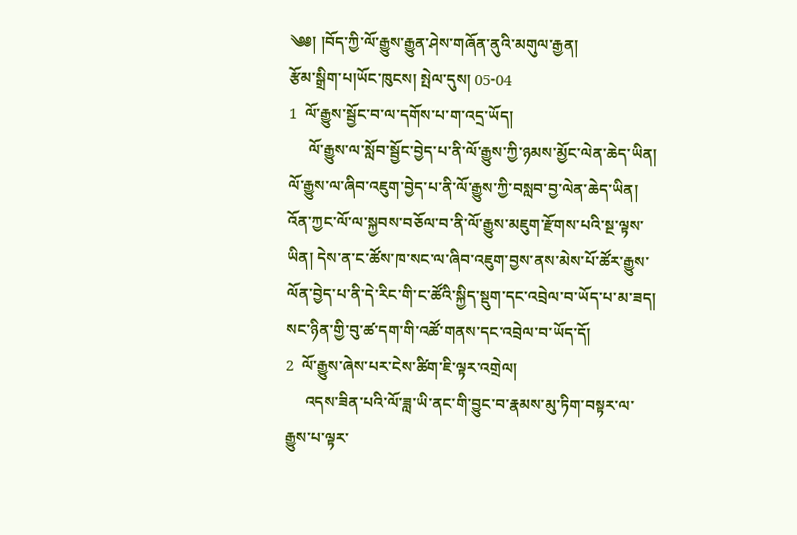༄༅། །བོད་ཀྱི་ལོ་རྒྱུས་རྒྱུན་ཤེས་གཞོན་ནུའི་མགུལ་རྒྱན།
རྩོམ་སྒྲིག་པ།ཡོང་ཁུངས། སྤེལ་དུས། 05-04
1  ལོ་རྒྱུས་སྦྱོང་བ་ལ་དགོས་པ་ག་འདྲ་ཡོད།
     ལོ་རྒྱུས་ལ་སློབ་སྦྱོང་བྱེད་པ་ནི་ལོ་རྒྱུས་ཀྱི་ཉམས་མྱོང་ལེན་ཆེད་ཡིན། ལོ་རྒྱུས་ལ་ཞིབ་འཇུག་བྱེད་པ་ནི་ལོ་རྒྱུས་ཀྱི་བསླབ་བྱ་ལེན་ཆེད་ཡིན། འོན་ཀྱང་ལོ་ལ་སྐྱབས་བཅོལ་བ་ནི་ལོ་རྒྱུས་མཇུག་རྫོགས་པའི་སྔ་ལྟས་ཡིན། དེས་ན་ང་ཚོས་ཁ་སང་ལ་ཞིབ་འཇུག་བྱས་ནས་མེས་པོ་ཚོར་རྒྱུས་ལོན་བྱེད་པ་ནི་དེ་རིང་གི་ང་ཚོའི་སྐྱིད་སྡུག་དང་འབྲེལ་བ་ཡོད་པ་མ་ཟད། སང་ཉིན་གྱི་བུ་ཚ་དག་གི་འཚོ་གནས་དང་འབྲེལ་བ་ཡོད་དོ།
2  ལོ་རྒྱུས་ཞེས་པར་ངེས་ཚིག་ཇི་ལྟར་འགྲེལ།
     འདས་ཟིན་པའི་ལོ་ཟླ་ཡི་ནང་གི་བྱུང་བ་རྣམས་མུ་ཏིག་བསྟར་ལ་རྒྱུས་པ་ལྟར་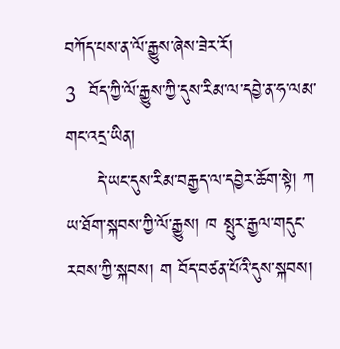བཀོད་པས་ན་ལོ་རྒྱུས་ཞེས་ཟེར་རོ།
3  བོད་ཀྱི་ལོ་རྒྱུས་ཀྱི་དུས་རིམ་ལ་དབྱེ་ན་ཧ་ལམ་གང་འདྲ་ཡིན།
     དེ་ཡང་དུས་རིམ་བརྒྱད་ལ་དབྱེར་ཆོག་སྟེ། ཀ ཡ་ཐོག་སྐབས་ཀྱི་ལོ་རྒྱུས། ཁ སྤུར་རྒྱལ་གདུང་རབས་ཀྱི་སྐབས། ག བོད་བཙན་པོའི་དུས་སྐབས།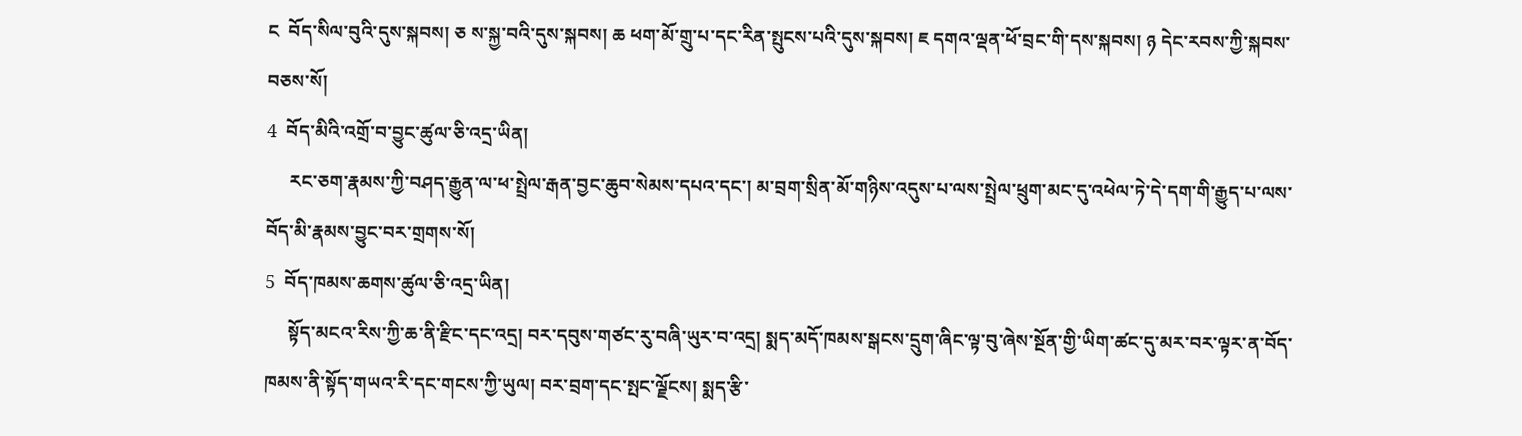ང  བོད་སིལ་བུའི་དུས་སྐབས། ཅ ས་སྐྱ་བའི་དུས་སྐབས། ཆ ཕག་མོ་གྲུ་པ་དང་རིན་སྤུངས་པའི་དུས་སྐབས། ཇ དགའ་ལྡན་ཕོ་བྲང་གི་དས་སྐབས། ཉ དེང་རབས་ཀྱི་སྐབས་བཅས་སོ།
4  བོད་མིའི་འགྲོ་བ་བྱུང་ཚུལ་ཅི་འདྲ་ཡིན།
     རང་ཅག་རྣམས་ཀྱི་བཤད་རྒྱུན་ལ་ཕ་སྤྲེལ་རྒན་བྱང་ཆུབ་སེམས་དཔའ་དང་། མ་བྲག་སྲིན་མོ་གཉིས་འདུས་པ་ལས་སྤྲེལ་ཕྲུག་མང་དུ་འཕེལ་ཏེ་དེ་དག་གི་རྒྱུད་པ་ལས་བོད་མི་རྣམས་བྱུང་བར་གྲགས་སོ།
5  བོད་ཁམས་ཆགས་ཚུལ་ཅི་འདྲ་ཡིན།
     སྟོད་མངའ་རིས་ཀྱི་ཆ་ནི་རྫིང་དང་འདྲ། བར་དབུས་གཙང་རུ་བཞི་ཡུར་བ་འདྲ། སྨད་མདོ་ཁམས་སྒངས་དྲུག་ཞིང་ལྟ་བུ་ཞེས་སྔོན་གྱི་ཡིག་ཚང་དུ་མར་བར་ལྟར་ན་བོད་ཁམས་ནི་སྟོད་གཡའ་རི་དང་གངས་ཀྱི་ཡུལ། བར་བྲག་དང་སྤང་ལྗོངས། སྨད་རྩི་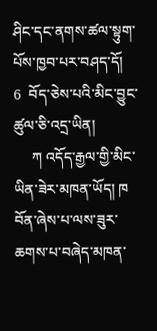ཤིང་དང་ནགས་ཚལ་སྟུག་པོས་ཁྱབ་པར་བཤད་དོ།
6  བོད་ཅེས་པའི་མིང་བྱུང་ཚུལ་ཅི་འདྲ་ཡིན།
     ཀ འདོད་རྒྱལ་གྱི་མིང་ཡིན་ཟེར་མཁན་ཡོད། ཁ བོན་ཞེས་པ་ལས་ཟུར་ཆགས་པ་བཞེད་མཁན་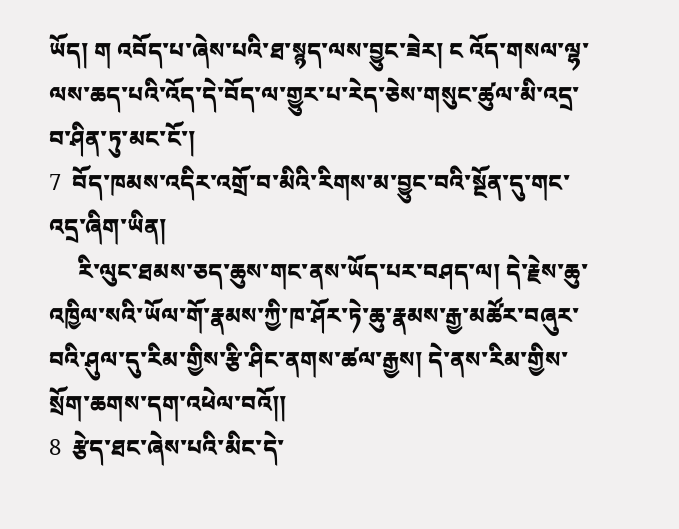ཡོད། ག འབོད་པ་ཞེས་པའི་ཐ་སྙད་ལས་བྱུང་ཟེར། ང འོད་གསལ་ལྷ་ལས་ཆད་པའི་འོད་དེ་བོད་ལ་གྱུར་པ་རེད་ཅེས་གསུང་ཚུལ་མི་འདྲ་བ་ཤིན་ཏུ་མང་ངོ་།
7  བོད་ཁམས་འདིར་འགྲོ་བ་མིའི་རིགས་མ་བྱུང་བའི་སྔོན་དུ་གང་འདྲ་ཞིག་ཡིན།
     རི་ལུང་ཐམས་ཅད་ཆུས་གང་ནས་ཡོད་པར་བཤད་ལ། དེ་རྗེས་ཆུ་འཁྱིལ་སའི་ཡོལ་གོ་རྣམས་ཀྱི་ཁ་ཤོར་ཏེ་ཆུ་རྣམས་རྒྱ་མཚོར་བཞུར་བའི་ཤུལ་དུ་རིམ་གྱིས་རྩི་ཤིང་ནགས་ཚལ་རྒྱས། དེ་ནས་རིམ་གྱིས་སྲོག་ཆགས་དག་འཕེལ་བའོ།།
8  རྩེད་ཐང་ཞེས་པའི་མིང་དེ་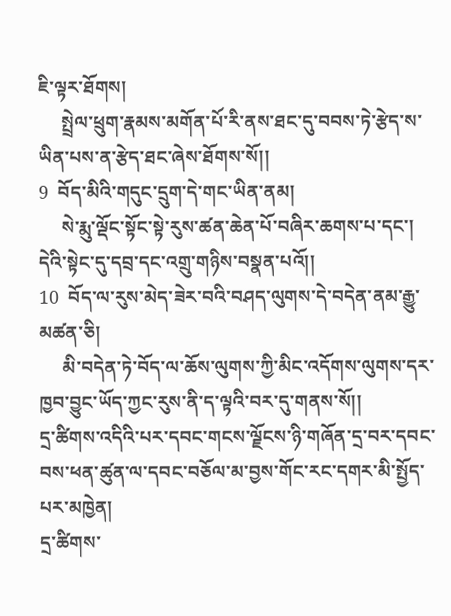ཇི་ལྟར་ཐོགས།
     སྤྲེལ་ཕྲུག་རྣམས་མགོན་པོ་རི་ནས་ཐང་དུ་བབས་ཏེ་རྩེད་ས་ཡིན་པས་ན་རྩེད་ཐང་ཞེས་ཐོགས་སོ།།
9  བོད་མིའི་གདུང་དྲུག་དེ་གང་ཡིན་ནམ།
     སེ་རྨུ་ལྡོང་སྟོང་སྟེ་རུས་ཚན་ཆེན་པོ་བཞིར་ཆགས་པ་དང་། དེའི་སྟེང་དུ་དབྲ་དང་འགྲུ་གཉིས་བསྣན་པའོ།།
10  བོད་ལ་རུས་མེད་ཟེར་བའི་བཤད་ལུགས་དེ་བདེན་ནམ་རྒྱུ་མཚན་ཅི།
     མི་བདེན་ཏེ་བོད་ལ་ཆོས་ལུགས་ཀྱི་མིང་འདོགས་ལུགས་དར་ཁྱབ་བྱུང་ཡོད་ཀྱང་རུས་ནི་ད་ལྟའི་བར་དུ་གནས་སོ།།
དྲ་ཚིགས་འདིའི་པར་དབང་གངས་ལྗོངས་ཉི་གཞོན་དྲ་བར་དབང་བས་ཕན་ཚུན་ལ་དབང་བཅོལ་མ་བྱས་གོང་རང་དགར་མི་སྤྱོད་པར་མཁྱེན།
དྲ་ཚིགས་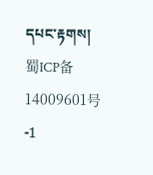དཔང་རྟགས། 蜀ICP备14009601号-1